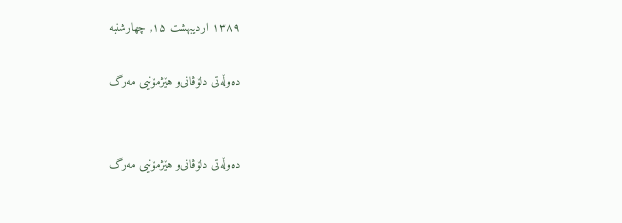۱۳۸۹ اردیبهشت ۱۵, چهارشنبه

ده‌وڵه‌تی‌ دلۆڤانی‌‌و هێژمۆنیی‌ مه‌رگ


ده‌وڵه‌تی‌ دلۆڤانی‌‌و هێژمۆنیی‌ مه‌رگ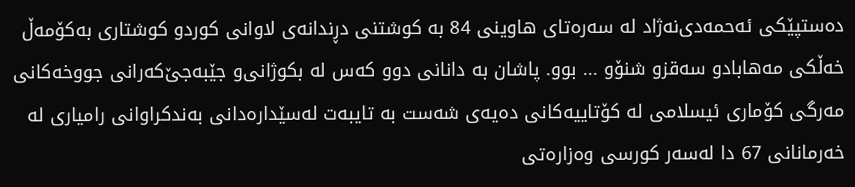ده‌ستپێكی‌ ئه‌حمه‌دی‌نه‌ژاد له‌ سه‌ره‌تای‌ هاوینی‌ 84 به‌ كوشتنی‌ دڕندانه‌ی‌ لاوانی‌ كورد‌و كوشتاری‌ به‌كۆمه‌ڵ خه‌ڵكی‌ مه‌هاباد‌و سه‌قز‌و شنۆ‌و ... بوو. پاشان به‌ دانانی‌ دوو كه‌س له‌ بكوژانی‌‌و جێبه‌جێ‌كه‌رانی‌ جووخه‌كانی‌ مه‌رگی‌ كۆماری‌ ئیسلامی‌ له‌ كۆتاییه‌كانی‌ ده‌یه‌ی‌ شه‌ست به‌ تایبه‌ت له‌سێداره‌دانی‌ به‌ندكراوانی‌ رامیاری‌ له‌ خه‌رمانانی‌ 67 دا له‌سه‌ر كورسی وه‌زاره‌تی‌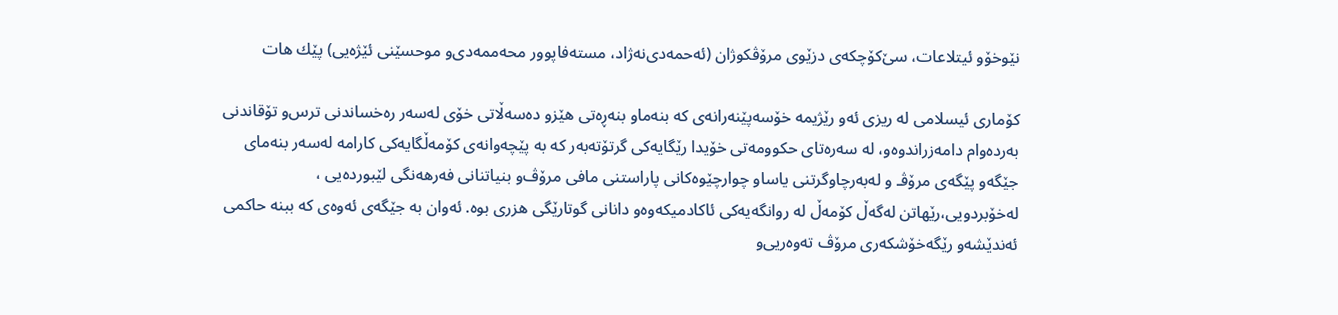نێوخۆ‌و ئیتلاعات، سێ‌كۆچكه‌ی‌ دزێوی‌ مرۆڤكوژان (ئه‌حمه‌دی‌نه‌ژاد، مسته‌فاپوور محه‌ممه‌دی‌‌و موحسێنی‌ ئێژه‌یی‌) پێك هات

كۆماری‌ ئیسلامی له‌ ریزی‌ ئه‌و رێژیمه‌ خۆسه‌پێنه‌رانه‌ی كه‌ بنه‌ماو بنه‌ڕه‌تی‌ هێز‌و ده‌سه‌ڵاتی‌ خۆی له‌سه‌ر ره‌خساندنی‌ ترس‌و تۆقاندنی‌ به‌رده‌وام دامه‌زراندوه‌و، له‌ سه‌ره‌تای‌ حكوومه‌تی‌ خۆیدا رێگایه‌كی‌ گرتۆته‌به‌ر كه‌ به‌ پێچه‌وانه‌ی‌ كۆمه‌ڵگایه‌كی‌ كارامه‌ له‌سه‌ر بنه‌مای‌ جێگه‌‌و پێگه‌ی‌ مرۆڤـ ‌و له‌به‌رچاوگرتنی‌ یاسا‌و چوارچێوه‌كانی‌ پاراستنی‌ مافی‌ مرۆڤ‌و بنیاتنانی‌ فه‌رهه‌نگی‌ لێبورده‌یی‌ ، له‌خۆبردویی‌،رێهاتن له‌گه‌ڵ‌ كۆمه‌ڵ له‌ روانگه‌یه‌كی‌ ئاكادمیكه‌وه‌‌و دانانی‌ گوتارێگی‌ هزری‌ بوه‌. ئه‌وان به‌ جێگه‌ی‌ ئه‌وه‌ی كه‌ ببنه‌ حاكمی‌ ئه‌ندێشه‌‌و رێگه‌خۆشكه‌ری‌ مرۆڤ ته‌وه‌ریی‌‌و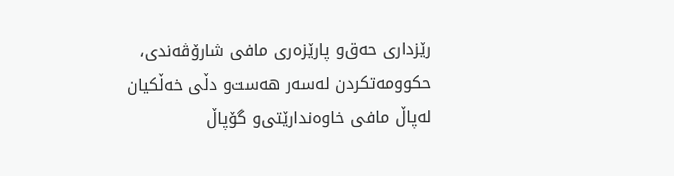رێزداری‌ حه‌ق‌و پارێزه‌ری‌ مافی‌ شارۆڤه‌ندی‌، حكوومه‌تكردن له‌سه‌ر هه‌ست‌و دڵی‌ خه‌ڵكیان له‌پاڵ مافی‌ خاوه‌ندارێتی‌‌و گۆپاڵ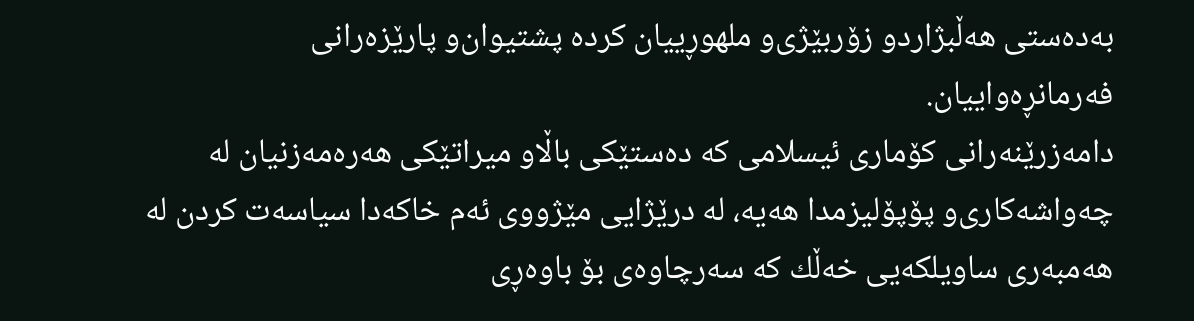به‌ده‌ستی‌ هه‌ڵبژارد‌و زۆربێژی‌‌و ملهوڕییان كرده‌ پشتیوان‌و پارێزه‌رانی‌ فه‌رمانڕه‌واییان.
دامه‌زرێنه‌رانی‌ كۆماری‌ ئیسلامی‌ كه‌ ده‌ستێكی‌ باڵا‌و میراتێكی‌ هه‌ره‌مه‌زنیان له‌ چه‌واشه‌كاری‌‌و پۆپۆلیزمدا هه‌یه‌، له‌ درێژایی‌ مێژووی‌ ئه‌م خاكه‌دا سیاسه‌ت كردن له‌ هه‌مبه‌ری‌ ساویلكه‌یی‌ خه‌ڵك كه‌ سه‌رچاوه‌ی‌ بۆ باوه‌ڕی‌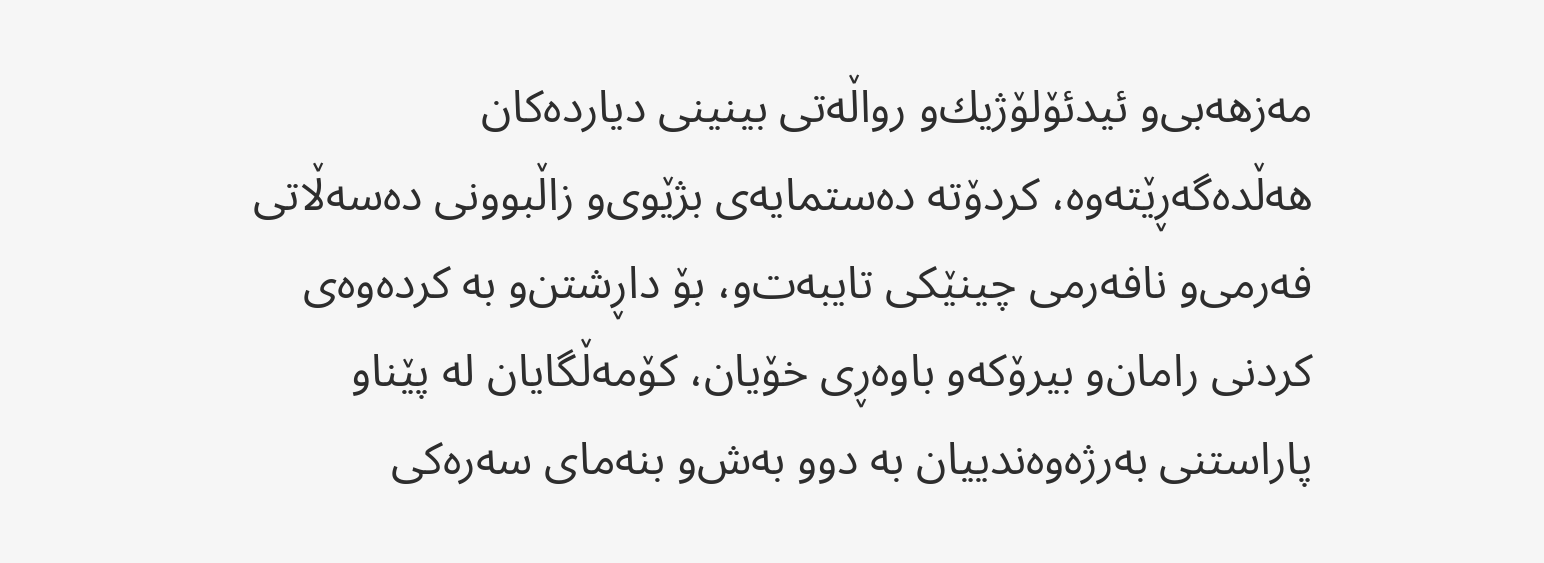مه‌زهه‌بی‌‌و ئیدئۆلۆژیك‌و رواڵه‌تی‌ بینینی‌ دیارده‌كان هه‌ڵده‌گه‌ڕێته‌وه‌، كردۆته‌ ده‌ستمایه‌ی‌ بژێوی‌‌و زاڵبوونی‌ ده‌سه‌ڵاتی‌ فه‌رمی‌‌و نافه‌رمی‌ چینێكی‌ تایبه‌ت‌و، بۆ داڕشتن‌و به‌ كرده‌وه‌ی‌ كردنی‌ رامان‌و بیرۆكه‌‌و باوه‌ڕی‌ خۆیان، كۆمه‌ڵگایان له‌ پێناو پاراستنی‌ به‌رژه‌وه‌ندییان به‌ دوو به‌ش‌و بنه‌مای‌ سه‌ره‌كی‌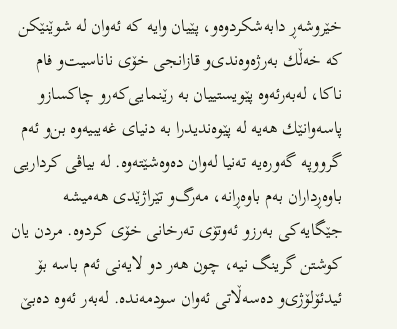خێر‌وشه‌ڕ دابه‌شكردوه‌‌و، پێیان وایه‌ كه‌ ئه‌وان له‌ شوێنێكن كه‌ خه‌ڵك به‌رژه‌وه‌ندی‌‌و قازانجی‌ خۆی ناناسیت‌و فام ناكا، له‌به‌رئه‌وه‌ پێویستییان به‌ رێنمایی‌كه‌ر‌و چاكساز‌و پاسه‌وانێك هه‌یه‌ له‌ پێوه‌ندیدرا به‌ دنیای‌ غه‌یبیه‌وه‌ بن‌و ئه‌م گرووپه‌ گه‌وره‌یه‌ ته‌نیا له‌وان ده‌وه‌شێته‌وه‌. له‌ بیاڤی‌ كرداریی‌ باوه‌ڕداران به‌م باوه‌ڕانه‌، مه‌رگ‌و تێراژێدی‌ هه‌میشه‌ جێگایه‌كی‌ به‌رزو ئه‌وتۆی‌ ته‌رخانی‌ خۆی كردوه‌. مردن یان كوشتن گرینگ نیه‌، چون هه‌ر دو لایه‌نی‌ ئه‌م باسه‌ بۆ ئیدئۆلۆژی‌‌و ده‌سه‌ڵاتی‌ ئه‌وان سودمه‌نده‌. له‌به‌ر ئه‌وه‌ ده‌بێ‌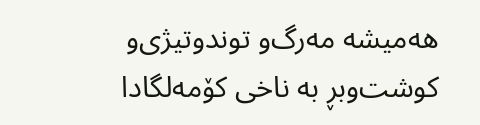هه‌میشه‌ مه‌رگ‌و توندوتیژی‌‌و كوشت‌وبڕ به‌ ناخی‌ كۆمه‌لگادا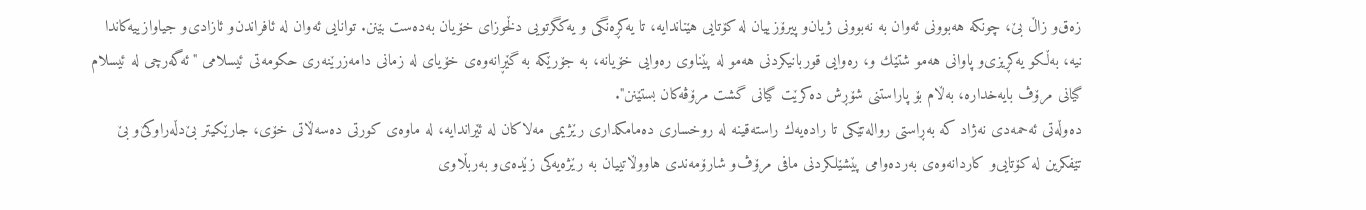زه‌ق‌و زاڵ بێ، چونكه‌ هه‌بوونی‌ ئه‌وان به‌ نه‌بوونی‌ ژیان‌و پیرۆزییان له‌ كۆتایی‌ هێناندایه‌، تا یه‌كڕه‌نگی‌ ‌و یه‌كگرتویی‌ دڵخوزای‌ خۆیان به‌ده‌ست بێنن. توانایی‌ ئه‌وان له‌ ئافراندن‌و ئازادی‌‌و جیاوازییه‌كاندا نیه‌، به‌ڵكو یه‌كڕیزی‌‌و پاوانی‌ هه‌مو شتێك ‌و، ره‌وایی‌ قوربانیكردنی‌ هه‌مو له‌ پێناوی‌ ره‌وایی‌ خۆیانه‌، به‌ جۆرێكه‌ به‌ گێڕانه‌وه‌ی‌ خۆیای‌ له‌ زمانی‌ دامه‌زرێنه‌ری‌ حكومه‌تی‌ ئیسلامی‌ "ئه‌گه‌رچی‌ له‌ ئیسلام گیانی‌ مرۆڤ بایه‌خداره‌، به‌ڵام بۆ پاراستنی‌ شۆڕش ده‌كرێت گیانی‌ گشت مرۆڤه‌كان بستێنن".
ده‌وڵه‌تی‌ ئه‌حمه‌دی‌ نه‌ژاد كه‌ به‌ڕاستی‌ رواله‌تێكی‌ تا راده‌یه‌ك راسته‌قینه‌ له‌ روخساری‌ ده‌مامكداری‌ رێژیمی‌ مه‌لاكان له‌ ئێراندایه‌، له‌ ماوه‌ی‌ كورتی‌ ده‌سه‌ڵاتی‌ خۆی، جارێكیتر بێ‌دڵه‌راوكێ‌‌و بێ‌ تێفكرین له‌ كۆتایی‌‌و كاردانه‌وه‌ی‌ به‌رده‌وامی‌ پێشێلكردنی‌ مافی‌ مرۆڤ‌و شارۆمه‌ندی‌ هاووڵاتییان به‌ رێژه‌یه‌كی‌ زێده‌ی‌‌و به‌ربڵاوی‌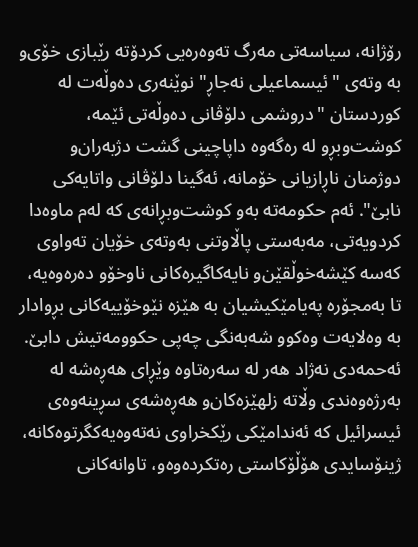رۆژانه‌، سیاسه‌تی‌ مه‌رگ ته‌وه‌ره‌یی‌ كردۆته‌ رێبازی‌ خۆی‌و به‌ وته‌ی‌ "ئیسماعیلی‌ نه‌جاڕ" نوێنه‌ری‌ ده‌وڵه‌ت له‌ كوردستان "دروشمی‌ دلۆڤانی‌ ده‌وڵه‌تی‌ ئێمه‌، كوشت‌وبڕ‌و له‌ ره‌گه‌وه‌ داپاچینی‌ گشت دژبه‌ران‌و دوژمنان ناڕازیانی‌ خۆمانه‌، ئه‌گینا دلۆڤانی‌ واتایه‌كی‌ نابێ". ئه‌م حكومه‌ته‌ به‌و كوشت‌وبڕانه‌ی‌ كه‌ له‌م ماوه‌دا كردویه‌تی‌، مه‌به‌ستی‌ پاڵاوتنی‌ به‌وته‌ی‌ خۆیان ته‌واوی‌ كه‌سه‌ كێشه‌خوڵقێن‌و نایه‌كاگیره‌كانی‌ ناوخۆ‌و ده‌ره‌وه‌یه‌، تا به‌مجۆره‌ په‌یامێكیشیان به‌ هێزه‌ نێوخۆییه‌كانی‌ بڕوادار به‌ وه‌لایه‌ت وه‌كوو شه‌به‌نگی‌ چه‌پی‌ حكوومه‌تیش دابێ‌. ئه‌حمه‌دی‌ نه‌ژاد هه‌ر له‌ سه‌ره‌تاوه‌ وێڕای‌ هه‌ڕه‌شه‌ له‌ به‌رژه‌وه‌ندی‌ وڵاته‌ زلهێزه‌كان‌و هه‌ڕه‌شه‌ی‌ سڕینه‌وه‌ی‌ ئیسرائیل كه‌ ئه‌ندامێكی‌ رێكخراوی‌ نه‌ته‌وه‌یه‌كگرتوه‌كانه‌، ژینۆسایدی‌ هۆڵۆكاستی‌ ره‌تكرده‌وه‌و، تاوانه‌كانی‌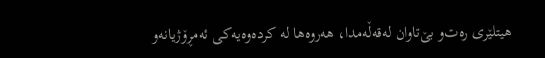هیتلێری‌ ره‌ت‌و بێ‌تاوان له‌قه‌ڵه‌مدا، هه‌روه‌ها له‌ كرده‌وه‌یه‌كی‌ ئه‌مڕۆژیانه‌‌و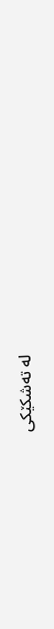له‌ ته‌شكێكی‌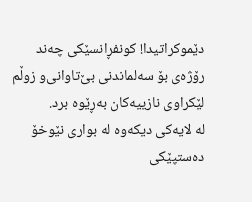دێموكراتیدا! كونفڕانسێكی‌ چه‌ند رۆژه‌ی‌ بۆ سه‌لماندنی‌ بێ‌تاوانی‌‌و زوڵم لێكراوی‌ نازییه‌كان به‌ڕێوه‌ برد.
له‌ لایه‌كی‌ دیكه‌وه‌ له‌ بواری‌ نێوخۆ ده‌ستپێكی‌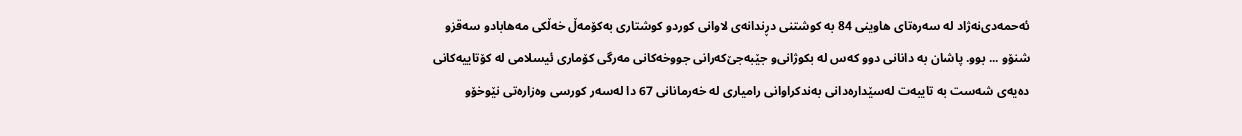ئه‌حمه‌دی‌نه‌ژاد له‌ سه‌ره‌تای‌ هاوینی‌ 84 به‌ كوشتنی‌ دڕندانه‌ی‌ لاوانی‌ كورد‌و كوشتاری‌ به‌كۆمه‌ڵ خه‌ڵكی‌ مه‌هاباد‌و سه‌قز‌و شنۆ‌و ... بوو. پاشان به‌ دانانی‌ دوو كه‌س له‌ بكوژانی‌‌و جێبه‌جێ‌كه‌رانی‌ جووخه‌كانی‌ مه‌رگی‌ كۆماری‌ ئیسلامی‌ له‌ كۆتاییه‌كانی‌ ده‌یه‌ی‌ شه‌ست به‌ تایبه‌ت له‌سێداره‌دانی‌ به‌ندكراوانی‌ رامیاری‌ له‌ خه‌رمانانی‌ 67 دا له‌سه‌ر كورسی وه‌زاره‌تی‌ نێوخۆ‌و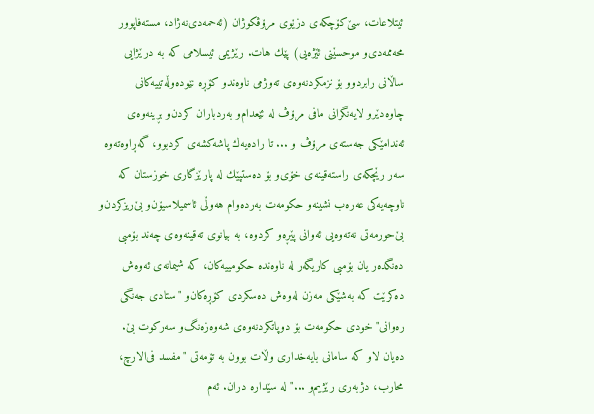ئیتلاعات، سێ‌كۆچكه‌ی‌ دزێوی‌ مرۆڤكوژان (ئه‌حمه‌دی‌نه‌ژاد، مسته‌فاپوور محه‌ممه‌دی‌‌و موحسێنی‌ ئێژه‌یی‌) پێك هات. رێژیمی‌ ئیسلامی‌ كه‌ به‌ درێژایی‌ ساڵانی‌ رابردوو بۆ نزمكردنه‌وه‌ی‌ ته‌وژمی‌ ناوه‌ند‌و كۆڕه‌ نێوده‌وڵه‌تییه‌كانی‌ چاوه‌دێر‌و لایه‌نگرانی‌ مافی‌ مرۆڤ له‌ ئێعدام‌و به‌ردباران كردن‌و بڕینه‌وه‌ی‌ ئه‌ندامێكی‌ جه‌سته‌ی‌ مرۆڤ ‌و ... تا راده‌یه‌ك پاشه‌كشه‌ی‌ كردبوو، گه‌ڕاوه‌ته‌وه‌ سه‌ر رێچكه‌ی‌ راسته‌قینه‌ی‌ خۆی‌و بۆ ده‌ستپێك له‌ پارێزگاری‌ خوزستان كه‌ ناوچه‌یه‌كی‌ عه‌ره‌ب نشینه‌‌و حكومه‌ت به‌رده‌وام هه‌وڵی‌ ئاسمیلاسیۆن‌و بێ‌ریزكردن‌و بێ‌حورمه‌تی‌ نه‌ته‌وه‌یی‌ ئه‌وانی‌ پێڕه‌و كردوه‌، به‌ بیانوی‌ ته‌قینه‌وه‌ی‌ چه‌ند بۆمبی‌ ده‌نگده‌ر یان بۆمبی‌ كاریگه‌ر له‌ ناوه‌نده‌ حكومییه‌كان، كه‌ شیمانه‌ی‌ ئه‌وه‌ش ده‌كرێت كه‌ به‌شێكی‌ مه‌زن له‌وه‌ش ده‌سكردی‌ كۆڕه‌كان‌و "ستادی‌ جه‌نگی‌ ره‌وانی‌" خودی‌ حكومه‌ت بۆ دوپاتكردنه‌وه‌ی‌ شه‌وه‌زه‌نگ‌و سه‌ركوت بێ‌. ده‌یان لاو كه‌ سامانی‌ بایه‌خداری‌ وڵات بوون به‌ تۆمه‌تی‌ "مفسد فی‌الارچ، محارب، دژبه‌ری‌ رێژیم‌و ..." له‌ سێداره‌ دران. ئه‌م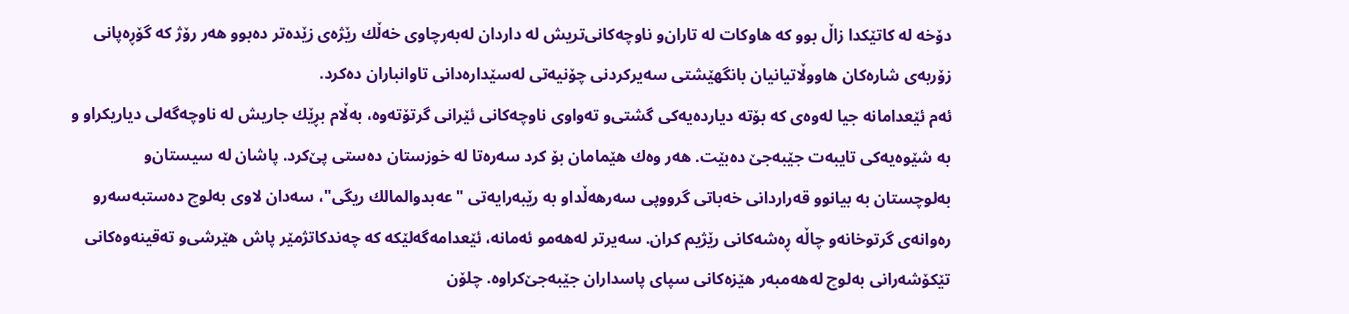دۆخه‌ له‌ كاتێكدا زاڵ بوو كه‌ هاوكات له‌ تاران‌و ناوچه‌كانی‌تریش له‌ داردان له‌به‌رچاوی‌ خه‌ڵك رێژه‌ی‌ زێده‌تر ده‌بوو هه‌ر رۆژ كه‌ گۆڕه‌پانی‌ زۆربه‌ی‌ شاره‌كان هاووڵاتیانیان بانگهێشتی‌ سه‌یركردنی‌ چۆنیه‌تی‌ له‌سێداره‌دانی‌ تاوانباران ده‌كرد.
ئه‌م ئێعدامانه‌ جیا له‌وه‌ی‌ كه‌ بۆته‌ دیارده‌یه‌كی‌ گشتی‌‌و ته‌واوی‌ ناوچه‌كانی‌ ئێرانی‌ گرتۆته‌وه‌، به‌ڵام بڕێك جاریش له‌ ناوچه‌گه‌لی‌ دیاریكراو و به‌ شێوه‌یه‌كی‌ تایبه‌ت جێبه‌جێ‌ ده‌بێت. هه‌ر وه‌ك هێمامان بۆ كرد سه‌ره‌تا له‌ خوزستان ده‌ستی‌ پێ‌كرد. پاشان له‌ سیستان‌و به‌لوچستان به‌ بیانوو قه‌راردانی‌ خه‌باتی‌ گرووپی‌ سه‌رهه‌ڵداو به‌ رێبه‌رایه‌تی‌ "عه‌بدوالمالك ریگی‌"، سه‌دان لاوی‌ به‌لوچ ده‌ستبه‌سه‌ر‌و ره‌وانه‌ی‌ گرتوخانه‌‌و چاڵه‌ ڕه‌شه‌كانی‌ رێژیم كران. سه‌یرتر له‌هه‌مو ئه‌مانه‌، ئێعدامه‌گه‌لێكه‌ كه‌ چه‌ندكاتژمێر پاش هێرشی‌و ته‌قینه‌وه‌كانی‌ تێكۆشه‌رانی‌ به‌لوچ له‌هه‌مبه‌ر هێزه‌كانی‌ سپای‌ پاسداران جێبه‌جێ‌كراوه‌. چلۆن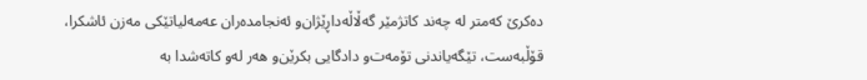ده‌كرێ‌ كه‌متر له‌ چه‌ند كاتژمێر گه‌ڵاڵه‌داڕێژان‌و ئه‌نجامده‌ران عه‌مه‌لیاتێكی‌ مه‌زن ئاشكرا، قۆڵبه‌ست، تێگه‌یاندنی‌ تۆمه‌ت‌و دادگایی‌ بكرێن‌و هه‌ر له‌و كاته‌شدا به‌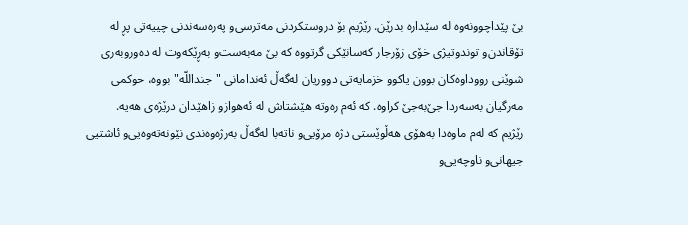بێ‌ پێداچوونه‌وه‌ له‌ سێداره‌ بدرێن. رێژیم بۆ دروستكردنی‌ مه‌ترسی‌و په‌ره‌سه‌ندنی‌ چییه‌تی‌ پڕ له‌ تۆقاندن‌و توندوتیژی‌ خۆی زۆرجار كه‌سانێكی‌ گرتووه‌ كه‌ بێ‌ مه‌به‌ست‌و به‌ڕێكه‌وت له‌ ده‌وروبه‌ری‌ شوێنی‌ رووداوه‌كان بوون یاكوو خزمایه‌تی‌ دووریان له‌گه‌ڵ ئه‌ندامانی‌ "جنداللّه‌" بووه‌، حوكمی‌ مه‌رگیان به‌سه‌ردا جێ‌به‌جێ‌ كراوه‌. كه‌ ئه‌م ره‌وته‌ هێشتاش له‌ ئه‌هواز‌و زاهێدان درێژه‌ی‌ هه‌یه‌.
رێژیم كه‌ له‌م ماوه‌دا به‌هۆی هه‌ڵوێستی‌ دژه‌ مرۆیی‌‌و ناته‌با له‌گه‌ڵ‌ به‌رژه‌وه‌ندی‌ نێونه‌ته‌وه‌یی‌‌و ئاشتیی‌ جیهانی‌‌و ناوچه‌یی‌‌و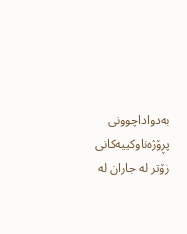به‌دواداچوونی‌ پڕۆژه‌ناوكییه‌كانی‌ زۆتر له‌ جاران له‌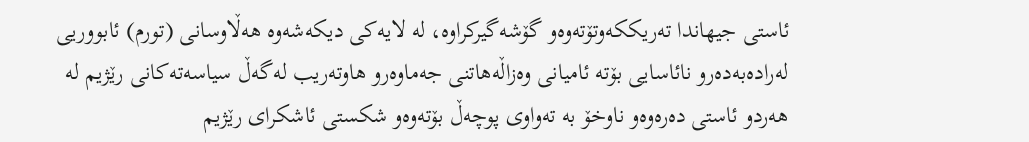ئاستی‌ جیهاندا ته‌ریككه‌وتۆته‌وه‌‌و گۆشه‌گیركراوه‌، له‌ لایه‌كی‌ دیكه‌شه‌وه‌ هه‌ڵاوسانی‌ (تورم) ئابووریی‌ له‌راده‌به‌ده‌ر‌و نائاسایی بۆته‌ ئامیانی‌ وه‌زاڵه‌هاتنی‌ جه‌ماوه‌ر‌و هاوته‌ریب له‌گه‌ڵ‌ سیاسه‌ته‌كانی‌ رێژیم له‌ هه‌ردو ئاستی‌ ده‌ره‌وه‌‌و ناوخۆ به‌ ته‌واوی‌ پوچه‌ڵ بۆته‌وه‌‌و شكستی‌ ئاشكرای‌ رێژیم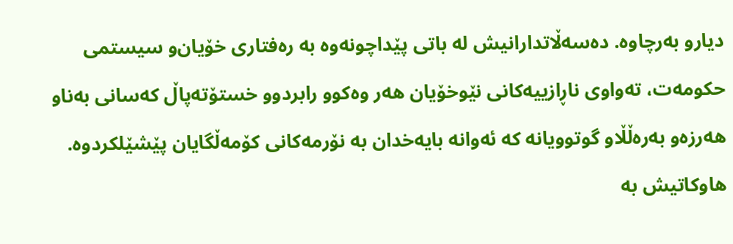دیار‌و به‌رچاوه‌. ده‌سه‌ڵاتدارانیش له‌ باتی‌ پێداچونه‌وه‌ به‌ ره‌فتاری‌ خۆیان‌و سیستمی‌ حكومه‌ت، ته‌واوی‌ ناڕازییه‌كانی‌ نێوخۆیان هه‌ر وه‌كوو رابردوو خستۆته‌پاڵ كه‌سانی‌ به‌ناو هه‌رزه‌‌و به‌ره‌ڵڵا‌و گوتوویانه‌ كه‌ ئه‌وانه‌ بایه‌خدان به‌ نۆرمه‌كانی‌ كۆمه‌ڵگایان پێشێلكردوه‌. هاوكاتیش به‌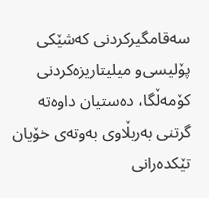سه‌قامگیركردنی‌ كه‌شێكی‌ پۆلیسی‌و میلیتاریزه‌كردنی‌ كۆمه‌ڵگا، ده‌ستیان داوه‌ته‌ گرتنی‌ به‌ربڵاوی‌ به‌وته‌ی‌ خۆیان تێكده‌رانی‌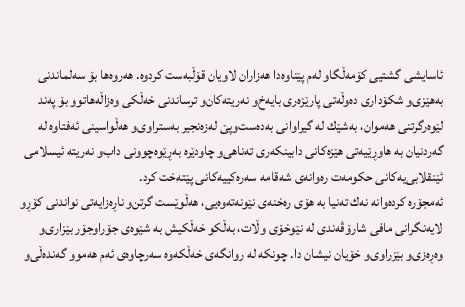ئاسایشی‌ گشتیی‌ كۆمه‌ڵگا‌و له‌م پێناوه‌دا هه‌زاران لاویان قۆڵبه‌ست كردوه‌. هه‌روه‌ها بۆ سه‌لماندنی‌ به‌هێزی‌‌و شكۆداری‌ ده‌وڵه‌تی‌ پارێزه‌ری‌ بایه‌خ‌و نه‌ریته‌كان‌و ترساندنی‌ خه‌ڵكی‌ وه‌زاڵه‌هاتوو بۆ په‌ند لێوه‌رگرتنی‌ هه‌موان، به‌شێك له‌ گیراوانی‌ به‌ده‌ست‌وپێ‌ له‌زه‌نجیر به‌ستراوی‌‌و هه‌ڵواسینی‌ ئه‌فتاوه‌ له‌ گه‌ردنیان به‌ هاوڕێیه‌تی‌ هێزه‌كانی‌ دابینكه‌ری‌ ته‌ناهی‌‌و چاودێره‌ به‌ڕێوه‌چوونی‌ داب‌و نه‌ریته‌ ئیسلامی‌ ئێنقلابی‌یه‌كانی‌ حكومه‌ت ره‌وانه‌ی‌ شه‌قامه‌ سه‌ره‌كییه‌كانی‌ پێته‌خت كرد.
ئه‌مجۆره‌ كرده‌وانه‌ نه‌ك ته‌نیا به‌ هۆی‌ ره‌خنه‌ی‌ نێونه‌ته‌وه‌یی‌، هه‌ڵوێست گرتن‌و ناڕه‌زایه‌تی نواندنی‌ كۆڕ‌و لایه‌نگرانی‌ مافی‌ شارۆڤه‌ندی‌ له‌ نێوخۆی وڵات، به‌ڵكو خه‌ڵكیش به‌ شێوه‌ی جۆراوجۆر بێزاری‌‌و وه‌ڕه‌زی‌‌و بێزراوی‌‌و خۆیان نیشان دا. چونكه‌ له‌ روانگه‌ی‌ خه‌ڵكه‌وه‌ سه‌رچاوه‌ی‌ ئه‌م هه‌موو گه‌نده‌ڵی‌‌و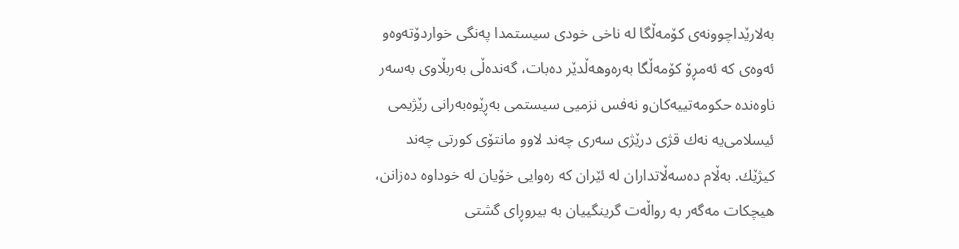به‌لارێداچوونه‌ی‌ كۆمه‌ڵگا له‌ ناخی‌ خودی‌ سیستمدا په‌نگی‌ خواردۆته‌وه‌‌و ئه‌وه‌ی‌ كه‌ ئه‌مڕۆ كۆمه‌ڵگا به‌ره‌وهه‌ڵدێر ده‌بات، گه‌نده‌ڵی‌ به‌ربڵاوی‌ به‌سه‌ر ناوه‌نده‌ حكومه‌تییه‌كان‌و نه‌فس نزمیی‌ سیستمی‌ به‌ڕێوه‌به‌رانی‌ رێژیمی‌ ئیسلامی‌یه‌ نه‌ك قژی‌ درێژی‌ سه‌ری‌ چه‌ند لاو‌و مانتۆی‌ كورتی‌ چه‌ند كیژێك. به‌ڵام ده‌سه‌ڵاتداران له‌ ئێران كه‌ ره‌وایی‌ خۆیان له‌ خوداوه‌ ده‌زانن، هیچكات مه‌گه‌ر به‌ رواڵه‌ت گرینگییان به‌ بیروڕای‌ گشتی‌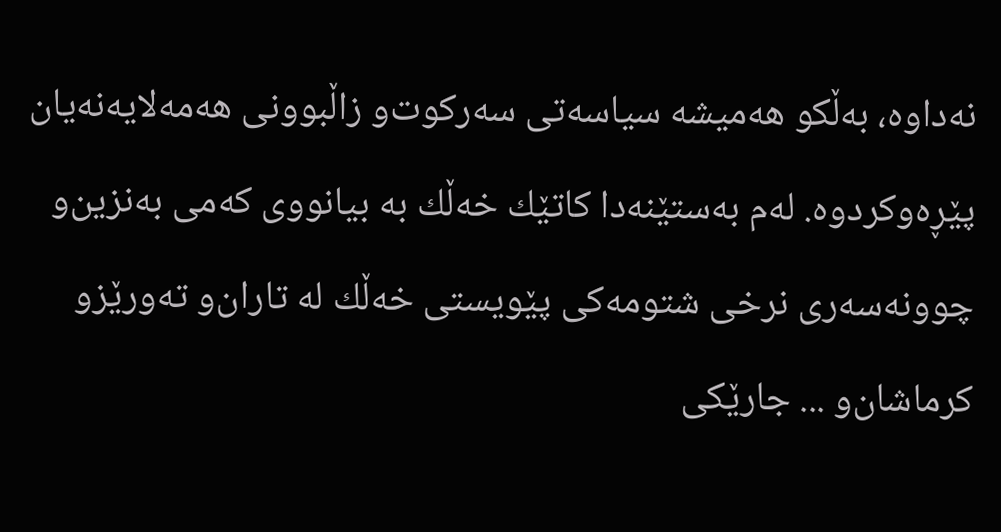نه‌داوه‌، به‌ڵكو هه‌میشه‌ سیاسه‌تی‌ سه‌ركوت‌و زاڵبوونی‌ هه‌مه‌لایه‌نه‌یان پێڕه‌وكردوه‌. له‌م به‌ستێنه‌دا كاتێك خه‌ڵك به‌ بیانووی‌ كه‌می‌ به‌نزین‌و چوونه‌سه‌ری‌ نرخی‌ شتومه‌كی‌ پێویستی‌ خه‌ڵك له‌ تاران‌و ته‌ورێز‌و كرماشان‌و ... جارێكی‌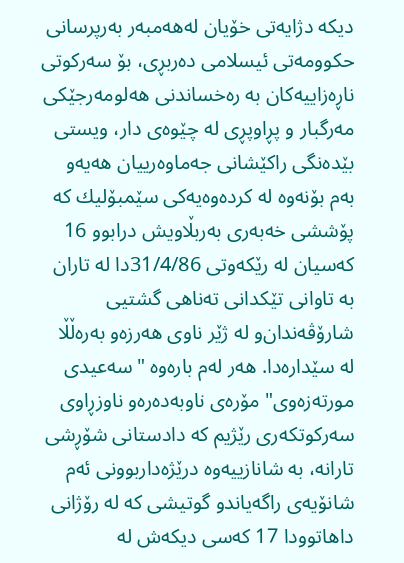دیكه‌ دژایه‌تی‌ خۆیان له‌هه‌مبه‌ر به‌رپرسانی‌ حكوومه‌تی‌ ئیسلامی‌ ده‌ربڕی‌، بۆ سه‌ركوتی‌ ناڕه‌زاییه‌كان به‌ ره‌خساندنی‌ هه‌لومه‌رجێكی‌ مه‌رگبار ‌و پڕاوپڕی‌ له‌ چێوه‌ی‌ دار، ویستی‌ بێده‌نگی‌ راكێشانی‌ جه‌ماوه‌رییان هه‌یه‌‌و به‌م بۆنه‌وه‌ له‌ كرده‌وه‌یه‌كی‌ سێمبۆلیك كه‌ پۆششی خه‌به‌ری‌ به‌ربڵاویش درابوو 16 كه‌سیان له‌ رێكه‌وتی‌ 31/4/86دا له‌ تاران به‌ تاوانی‌ تێكدانی‌ ته‌ناهی‌ گشتیی‌ شارۆڤه‌ندان‌و له‌ ژێر ناوی‌ هه‌رزه‌‌و به‌ره‌ڵڵا له‌ سێداره‌دا. هه‌ر له‌م باره‌وه‌ "سه‌عیدی‌ مورته‌زه‌وی‌" مۆره‌ی‌ ناوبه‌ده‌ره‌و ناوزڕاوی‌ سه‌ركوتكه‌ری‌ رێژیم كه‌ دادستانی‌ شۆڕشی‌ تارانه‌، به‌ شانازییه‌وه‌ درێژه‌داربوونی‌ ئه‌م شانۆیه‌ی‌ راگه‌یاند‌و گوتیشی‌ كه‌ له‌ رۆژانی‌ داهاتوودا 17 كه‌سی‌ دیكه‌ش له‌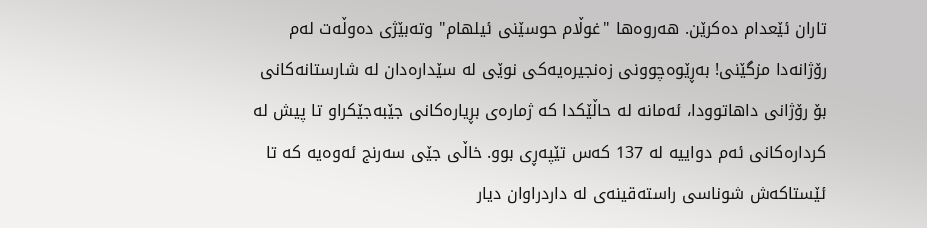تاران ئێعدام ده‌كرێن. هه‌روه‌ها "غوڵام حوسێنی‌ ئیلهام" وته‌بێژی‌ ده‌وڵه‌ت له‌م رۆژانه‌دا مزگێنی‌! به‌ڕێوه‌چوونی‌ زه‌نجیره‌یه‌كی‌ نوێی‌ له‌ سێداره‌دان له‌ شارستانه‌كانی‌ بۆ رۆژانی‌ داهاتوودا، ئه‌مانه‌ له‌ حاڵێكدا كه‌ ژماره‌ی‌ بڕیاره‌كانی‌ جێبه‌جێكراو تا پیش له‌ كرداره‌كانی‌ ئه‌م دواییه‌ له‌ 137 كه‌س تێپه‌ڕی‌ بوو. خاڵی‌ جێی‌ سه‌رنج ئه‌وه‌یه‌ كه‌ تا ئێستاكه‌ش شوناسی‌ راسته‌قینه‌ی‌ له‌ داردراوان دیار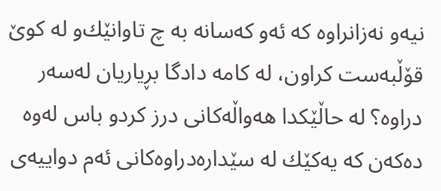نیه‌‌و نه‌زانراوه‌ كه‌ ئه‌و كه‌سانه‌ به‌ چ تاوانێك‌و له‌ كوێ‌ قۆڵبه‌ست كراون، له‌ كامه‌ دادگا بڕیاریان له‌سه‌ر دراوه‌؟ له‌ حاڵێكدا هه‌واڵه‌كانی‌ درز كردو باس له‌وه‌ ده‌كه‌ن كه‌ یه‌كێك له‌ سێداره‌دراوه‌كانی‌ ئه‌م دواییه‌ی‌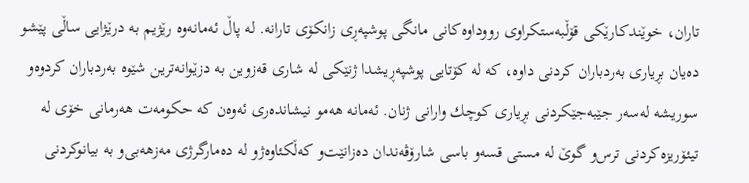تاران، خوێندكارێكی‌ قۆڵبه‌ستكراوی‌ رووداوه‌كانی‌ مانگی‌ پوشپه‌ڕی‌ زانكۆی تارانه‌. له‌ پاڵ ئه‌مانه‌وه‌ رێژیم به‌ درێژایی‌ ساڵی‌ پێشو ده‌یان بڕیاری‌ به‌ردباران كردنی‌ داوه‌، كه‌ له‌ كۆتایی‌ پوشپه‌ڕیشدا ژنێكی‌ له‌ شاری‌ قه‌زوین به‌ دزێوانه‌ترین شێوه‌ به‌ردباران كردوه‌‌و سوریشه‌ له‌سه‌ر جێبه‌جێكردنی‌ بڕیاری‌ كوچك وارانی‌ ژنان. ئه‌مانه‌ هه‌مو نیشانده‌ری‌ ئه‌وه‌ن كه‌ حكومه‌ت هه‌رمانی‌ خۆی له‌ تیئۆریزه‌كردنی‌ ترس‌و گوێ‌ له‌ مستی‌ قسه‌‌و باسی شارۆڤه‌ندان ده‌زانێت‌و كه‌ڵكئاوه‌ژو له‌ ده‌مارگرژی‌ مه‌زهه‌بی‌‌و به‌ بیانوكردنی‌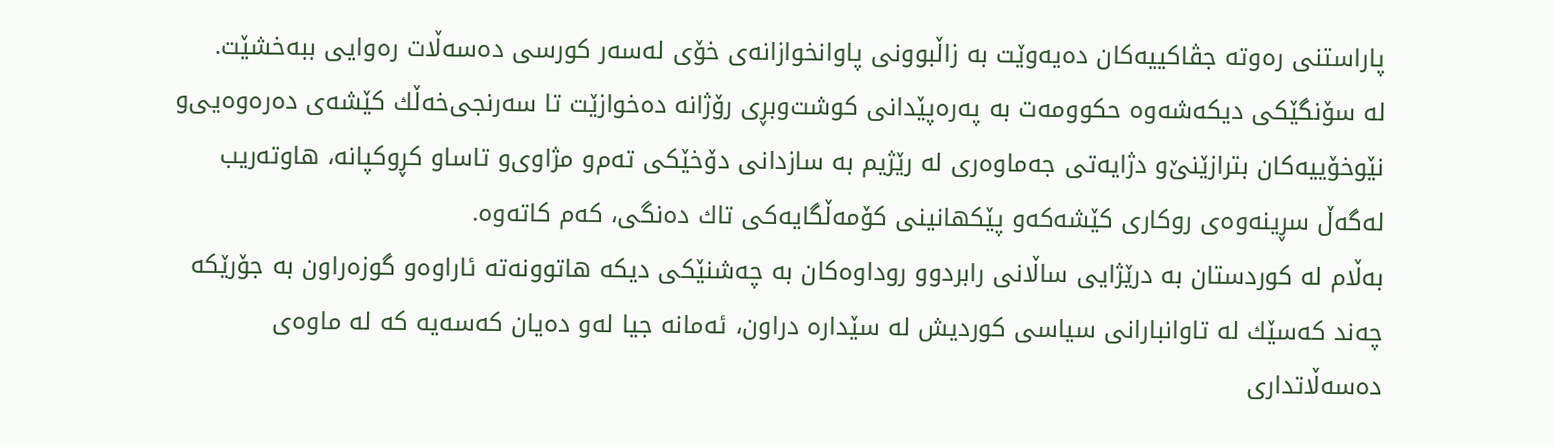پاراستنی‌ ره‌وته‌ جڤاكییه‌كان ده‌یه‌وێت به‌ زاڵبوونی‌ پاوانخوازانه‌ی‌ خۆی له‌سه‌ر كورسی ده‌سه‌ڵات ره‌وایی‌ ببه‌خشێت.
له‌ سۆنگێكی‌ دیكه‌شه‌وه‌ حكوومه‌ت به‌ په‌ره‌پێدانی‌ كوشت‌وبڕی‌ رۆژانه‌ ده‌خوازێت تا سه‌رنجی‌خه‌ڵك كێشه‌ی‌ ده‌ره‌وه‌یی‌‌و نێوخۆییه‌كان بترازێنێ‌و دژایه‌تی‌ جه‌ماوه‌ری‌ له‌ رێژیم به‌ سازدانی‌ دۆخێكی‌ ته‌م‌و مژاوی‌و تاساو كڕوكپانه‌، هاوته‌ریب له‌گه‌ڵ سڕینه‌وه‌ی‌ روكاری‌ كێشه‌كه‌‌و پێكهانینی‌ كۆمه‌ڵگایه‌كی‌ تاك ده‌نگی‌، كه‌م كاته‌وه‌.
به‌ڵام له‌ كوردستان به‌ درێژایی‌ ساڵانی‌ رابردوو روداوه‌كان به‌ چه‌شنێكی‌ دیكه‌ هاتوونه‌ته‌ ئاراوه‌‌و گوزه‌راون به‌ جۆرێكه‌ چه‌ند كه‌سێك له‌ تاوانبارانی‌ سیاسی كوردیش له‌ سێداره‌ دراون، ئه‌مانه‌ جیا له‌و ده‌یان كه‌سه‌یه‌ كه‌ له‌ ماوه‌ی‌ ده‌سه‌ڵاتداری‌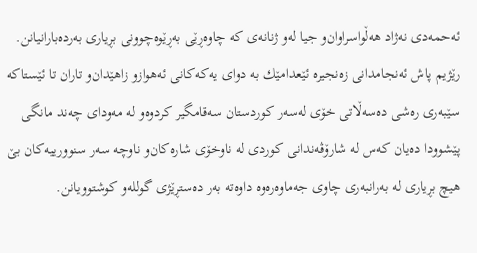ئه‌حمه‌دی‌ نه‌ژاد هه‌ڵواسراوان‌و جیا له‌و ژنانه‌ی‌ كه‌ چاوه‌ڕێی‌ به‌ڕێوه‌چوونی‌ بڕیاری‌ به‌رده‌بارانیانن. رێژیم پاش ئه‌نجامدانی‌ زه‌نجیره‌ ئێعدامێك به‌ دوای‌ یه‌كه‌كانی‌ ئه‌هواز‌و زاهێدان‌و تاران تا ئێستاكه‌ سێبه‌ری‌ ره‌شی ده‌سه‌ڵاتی‌ خۆی له‌سه‌ر كوردستان سه‌قامگیر كردوه‌‌و له‌ مه‌ودای‌ چه‌ند مانگی‌ پێشوودا ده‌یان كه‌س له‌ شارۆڤه‌ندانی‌ كوردی‌ له‌ ناوخۆی شاره‌كان‌و ناوچه‌ سه‌ر سنوورییه‌كان بێ‌ هیچ بڕیاری‌ له‌ به‌رانبه‌ری‌ چاوی‌ جه‌ماوه‌ره‌وه‌ داوه‌ته‌ به‌ر ده‌ستڕێژی‌ گولله‌‌و كوشتوویانن.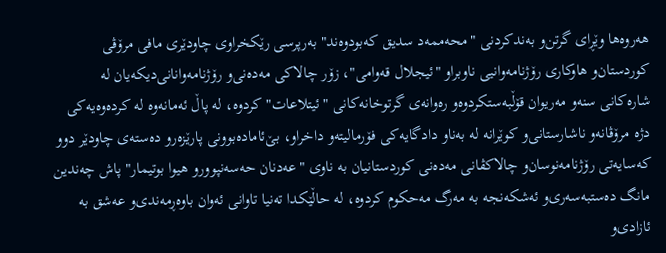هه‌روه‌ها وێڕای‌ گرتن‌و به‌ندكردنی‌ "محه‌ممه‌د سدیق كه‌بودوه‌ند" به‌رپرسی رێكخراوی‌ چاودێری‌ مافی‌ مرۆڤی‌ كوردستان‌و هاوكاری‌ رۆژنامه‌وانیی‌ ناوبراو "ئیجلال قه‌وامی‌"، زۆر چالاكی‌ مه‌ده‌نی‌‌و رۆژنامه‌وانانی‌دیكه‌یان له‌ شاره‌كانی‌ سنه‌‌و مه‌ریوان قۆڵبه‌ستكردوه‌‌و ره‌وانه‌ی‌ گرتوخانه‌كانی‌ "ئیتلاعات" كردوه‌، له‌ پاڵ ئه‌مانه‌وه‌ له‌ كرده‌وه‌یه‌كی‌ دژه‌ مرۆڤانه‌‌و ناشارستانی‌‌و كوێرانه‌ له‌ به‌ناو دادگایه‌كی‌ فۆرمالیته‌‌و داخراو، بێ‌ئاماده‌بوونی‌ پارێزه‌ر‌و ده‌سته‌ی‌ چاودێر دوو كه‌سایه‌تی‌ رۆژنامه‌نوسان‌و چالاكڤانی‌ مه‌ده‌نی‌ كوردستانیان به‌ ناوی‌ "عه‌دنان حه‌سه‌نپوور‌و هیوا بوتیمار" پاش چه‌ندین مانگ ده‌ستبه‌سه‌ری‌‌و ئه‌شكه‌نجه‌ به‌ مه‌رگ مه‌حكوم كردوه‌، له‌ حاڵێكدا ته‌نیا تاوانی‌ ئه‌وان باوه‌ڕمه‌ندی‌‌و عه‌شق به‌ ئازادی‌‌و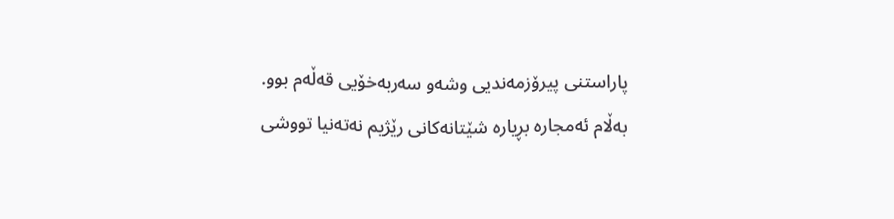پاراستنی‌ پیرۆزمه‌ندیی‌ وشه‌‌و سه‌ربه‌خۆیی‌ قه‌ڵه‌م بوو.
به‌ڵام ئه‌مجاره‌ بڕیاره‌ شێتانه‌كانی‌ رێژیم نه‌ته‌نیا تووشی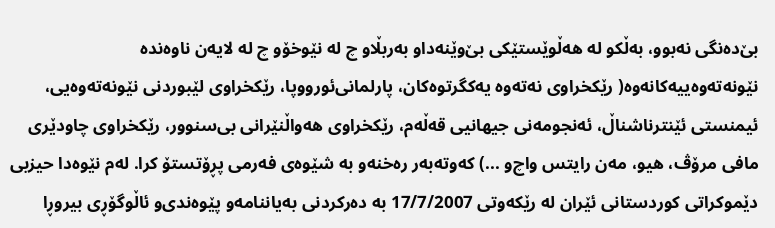بێ‌ده‌نگی‌ نه‌بوو، به‌ڵكو له‌ هه‌ڵوێستێكی‌ بێ‌وێنه‌دا‌و به‌ربڵاو چ له‌ نێوخۆ‌و چ له‌ لایه‌ن ناوه‌نده‌ نێونه‌ته‌وه‌ییه‌كانه‌وه‌( رێكخراوی‌ نه‌ته‌وه‌ یه‌كگرتوه‌كان، پارلمانی‌ئورووپا، رێكخراوی‌ لێبوردنی‌ نێونه‌ته‌وه‌یی‌، ئیمنستی‌ ئێنترناشناڵ، ئه‌نجومه‌نی‌ جیهانیی‌ قه‌ڵه‌م، رێكخراوی‌ هه‌واڵنێرانی‌ بی‌سنوور، رێكخراوی‌ چاودێری‌ مافی‌ مرۆڤ، هیو، مه‌ن رایتس واچ‌و ...) كه‌وته‌به‌ر ره‌خنه‌‌و به‌ شێوه‌ی‌ فه‌رمی‌ پڕۆتستۆ كرا. له‌م نێوه‌دا حیزبی‌ دێموكراتی‌ كوردستانی‌ ئێران له‌ رێكه‌وتی‌ 17/7/2007 به‌ ده‌ركردنی‌ به‌یاننامه‌‌و پێوه‌ندی‌‌و ئاڵوگۆڕی‌ بیروڕا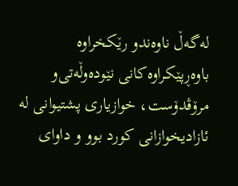له‌گه‌ڵ ناوه‌ند‌و رێكخراوه‌ باوه‌ڕپێكراوه‌كانی‌ نێوده‌وڵه‌تی‌‌و مرۆڤدۆست، خوازیاری‌ پشتیوانی‌ له‌ ئازادیخوازانی‌ كورد بوو و داوای‌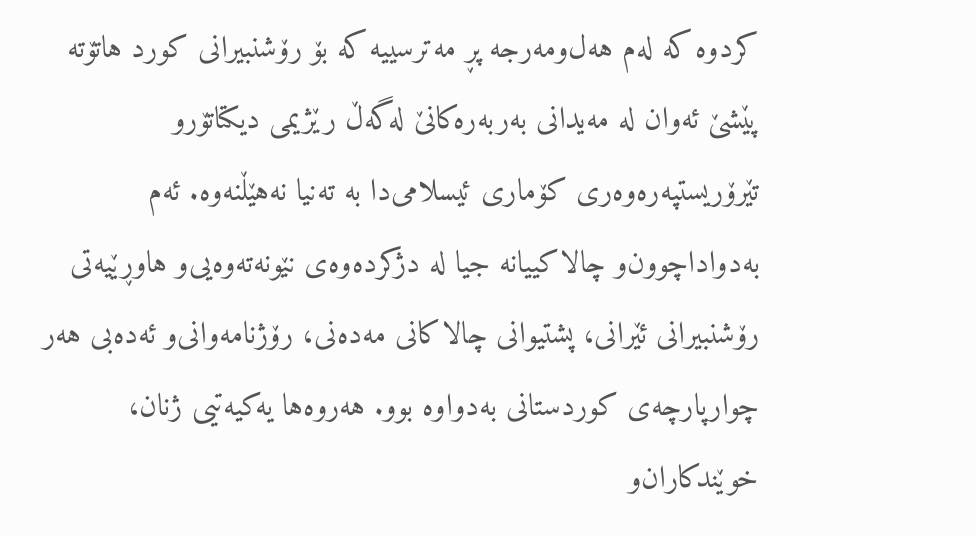كردوه‌ كه‌ له‌م هه‌ل‌ومه‌رجه‌ پڕ مه‌ترسییه‌ كه‌ بۆ رۆشنبیرانی‌ كورد هاتۆته‌ پێشێ‌ ئه‌وان له‌ مه‌یدانی‌ به‌ربه‌ره‌كانێ‌ له‌گه‌ڵ رێژیمی‌ دیكتاتۆر‌و تێرۆریستپه‌ره‌وه‌ری‌ كۆماری‌ ئیسلامی‌دا به‌ ته‌نیا نه‌هێڵنه‌وه‌. ئه‌م به‌دواداچوون‌و چالاكییانه‌ جیا له‌ دژكرده‌وه‌ی‌ نێونه‌ته‌وه‌یی‌‌و هاوڕێیه‌تی‌ رۆشنبیرانی‌ ئێرانی‌، پشتیوانی‌ چالاكانی‌ مه‌ده‌نی‌، رۆژنامه‌وانی‌‌و ئه‌ده‌بی‌ هه‌ر چوارپارچه‌ی‌ كوردستانی‌ به‌دواوه‌ بوو. هه‌روه‌ها یه‌كیه‌تیی‌ ژنان، خوێندكاران‌و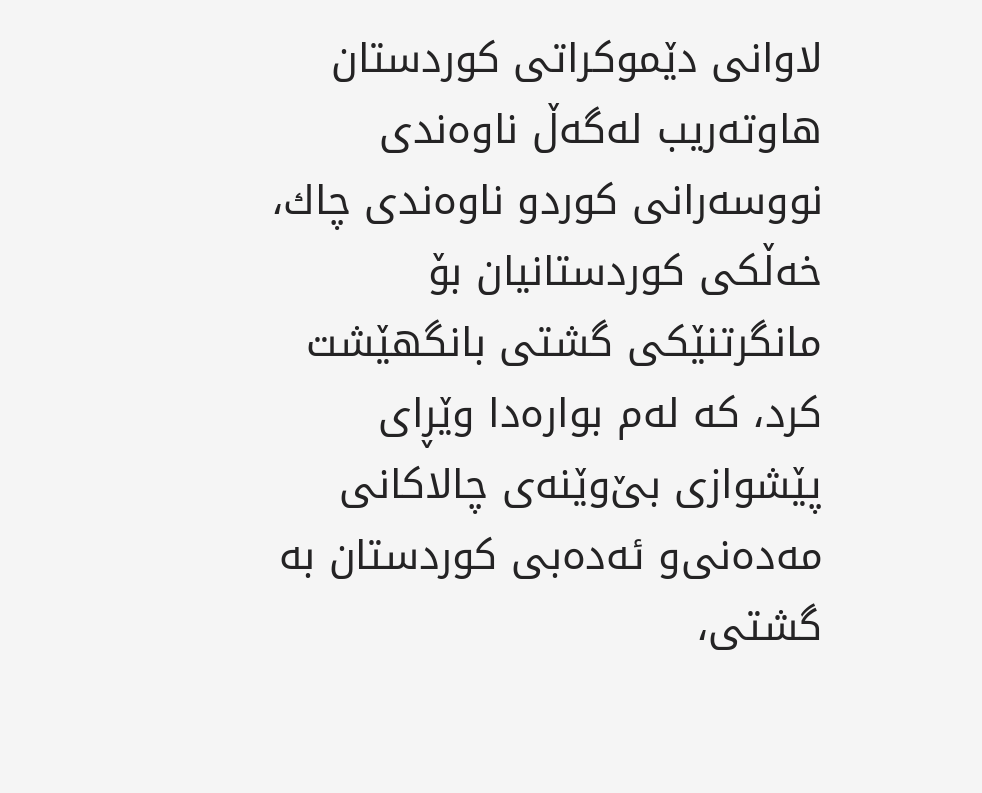لاوانی‌ دێموكراتی‌ كوردستان هاوته‌ریب له‌گه‌ڵ ناوه‌ندی‌ نووسه‌رانی‌ كورد‌و ناوه‌ندی‌ چاك، خه‌ڵكی‌ كوردستانیان بۆ مانگرتنێكی‌ گشتی‌ بانگهێشت كرد، كه‌ له‌م بواره‌دا وێڕای‌ پێشوازی‌ بێ‌وێنه‌ی‌ چالاكانی‌ مه‌ده‌نی‌‌و ئه‌ده‌بی‌ كوردستان به‌ گشتی‌،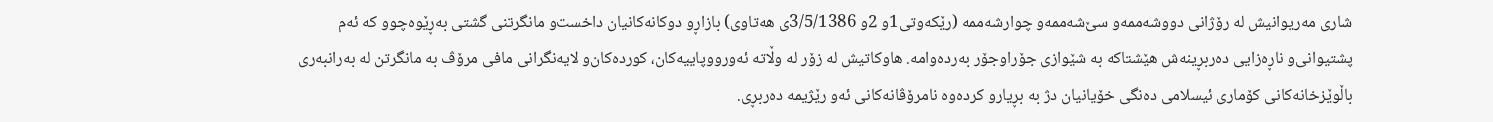شاری‌ مه‌ریوانیش له‌ رۆژانی‌ دووشه‌ممه‌‌و سێ‌شه‌ممه‌‌و چوارشه‌ممه‌ (رێكه‌وتی‌1و 2و 3/5/1386ی‌ هه‌تاوی‌) بازاڕ‌و دوكانه‌كانیان داخست‌و مانگرتنی‌ گشتی‌ به‌ڕێوه‌چوو كه‌ ئه‌م پشتیوانی‌و ناڕه‌زایی‌ ده‌ربڕینه‌ش هێشتاكه‌ به‌ شێوازی‌ جۆراوجۆر به‌رده‌وامه‌. هاوكاتیش له‌ زۆر له‌ وڵاته‌ ئه‌ورووپاییه‌كان، كورده‌كان‌و لایه‌نگرانی‌ مافی‌ مرۆڤ به‌ مانگرتن له‌ به‌رانبه‌ری‌ باڵوێزخانه‌كانی‌ كۆماری‌ ئیسلامی‌ ده‌نگی‌ خۆیانیان دژ به‌ بڕیارو كرده‌وه‌ نامرۆڤانه‌كانی‌ ئه‌و رێژیمه‌ ده‌ربڕی‌.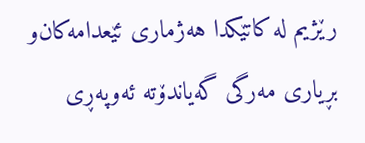رێژیم له‌ كاتێكدا هه‌ژماری‌ ئێعدامه‌كان‌و بڕیاری‌ مه‌رگی‌ گه‌یاندۆته‌ ئه‌وپه‌ڕی‌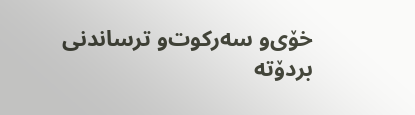خۆی‌و سه‌ركوت‌و ترساندنی‌ بردۆته‌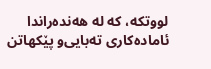لووتكه‌، كه‌ له‌ هه‌نده‌راندا ئاماده‌كاری‌ ته‌بایی‌‌و پێكهاتن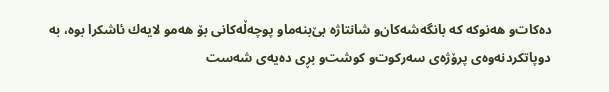ده‌كات‌و هه‌نوكه‌ كه‌ بانگه‌شه‌كان‌و شانتاژه‌ بێ‌بنه‌ما‌و پوچه‌ڵه‌كانی‌ بۆ هه‌مو لایه‌ك ئاشكرا بوه‌، به‌ دوپاتكردنه‌وه‌ی‌ پرۆژه‌ی‌ سه‌ركوت‌و كوشت‌و بڕی‌ ده‌یه‌ی‌ شه‌ست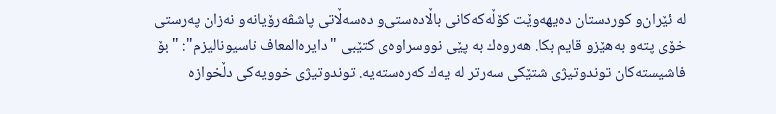له‌ ئێران‌و كوردستان ده‌یهه‌وێت كۆڵه‌كه‌كانی‌ باڵاده‌ستی‌‌و ده‌سه‌ڵاتی‌ پاشڤه‌رۆیانه‌‌و نه‌زان په‌رستی‌ خۆی پته‌‌و به‌هێز‌و قایم بكا. هه‌روه‌ك به‌ پێی‌ نووسراوه‌ی‌ كتێبی‌ "دایره‌المعاف ناسیونالیزم": "بۆ فاشیسته‌كان توندوتیژی‌ شتێكی‌ سه‌رتر له‌ یه‌ك كه‌ره‌سته‌یه‌. توندوتیژی‌ خوویه‌كی‌ دڵخوازه‌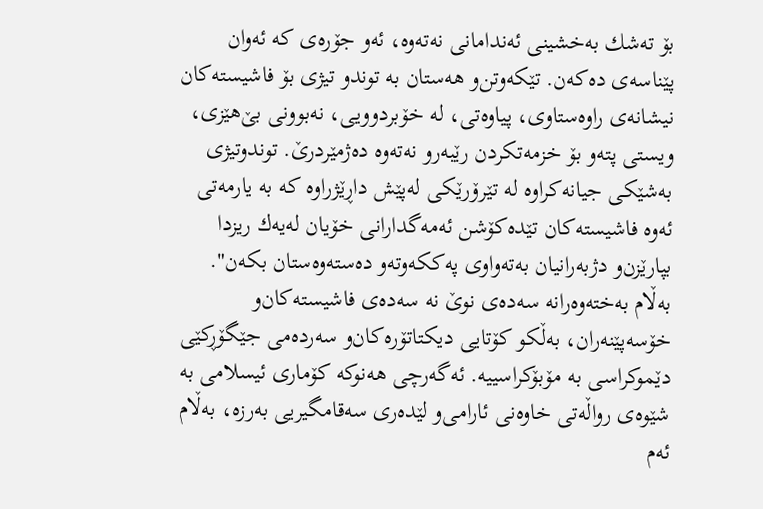بۆ ته‌شك به‌خشینی‌ ئه‌ندامانی‌ نه‌ته‌وه‌، ئه‌و جۆره‌ی‌ كه‌ ئه‌وان پێناسه‌ی‌ ده‌كه‌ن. تێكه‌وتن‌و هه‌ستان به‌ توند‌و تیژی بۆ فاشیسته‌كان نیشانه‌ی‌ راوه‌ستاوی‌، پیاوه‌تی‌، له‌ خۆبردوویی‌، نه‌بوونی‌ بێ‌هێزی‌، ویستی‌ پته‌و بۆ خزمه‌تكردن رێبه‌ر‌و نه‌ته‌وه‌ ده‌ژمێردرێ. توندوتیژی‌ به‌شێكی‌ جیانه‌كراوه‌ له‌ تێرۆرێكی‌ له‌پێش داڕێژراوه‌ كه‌ به‌ یارمه‌تی‌ ئه‌وه‌ فاشیسته‌كان تێده‌كۆشن ئه‌مه‌گدارانی‌ خۆیان له‌یه‌ك ریزدا بپارێزن‌و دژبه‌رانیان به‌ته‌واوی‌ په‌ككه‌وته‌‌و ده‌سته‌وه‌ستان بكه‌ن". به‌ڵام به‌خته‌وه‌رانه‌ سه‌ده‌ی‌ نوێ‌ نه‌ سه‌ده‌ی‌ فاشیسته‌كان‌و خۆسه‌پێنه‌ران، به‌ڵكو كۆتایی‌ دیكتاتۆره‌كان‌و سه‌رده‌می‌ جێگۆڕكێی‌ دێموكراسی به‌ مۆبۆكراسییه‌. ئه‌گه‌رچی‌ هه‌نوكه‌ كۆماری‌ ئیسلامی‌ به‌ شێوه‌ی‌ رواڵه‌تی‌ خاوه‌نی‌ ئارامی‌‌و لێده‌ری‌ سه‌قامگیریی‌ به‌رزه‌، به‌ڵام ئه‌م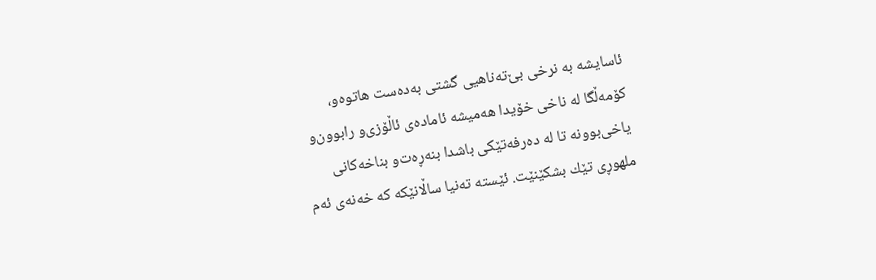ئاسایشه‌ به‌ نرخی‌ بێ‌ته‌ناهیی‌ گشتی‌ به‌ده‌ست هاتوه‌و، كۆمه‌ڵگا له‌ ناخی‌ خۆیدا هه‌میشه‌ ئاماده‌ی‌ ئاڵۆزی‌‌و رابوون‌و یاخی‌بوونه‌ تا له‌ ده‌رفه‌تێكی‌ باشدا بنه‌ڕه‌ت‌و بناخه‌كانی‌ ملهوڕی‌ تێك بشكێنێت. ئێسته‌ ته‌نیا ساڵانێكه‌ كه‌ خه‌نه‌ی‌ ئه‌م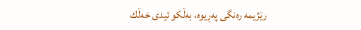رێژیمه‌ ره‌نگی‌ په‌ڕیوه‌، به‌ڵكو ئیدی‌ خه‌ڵك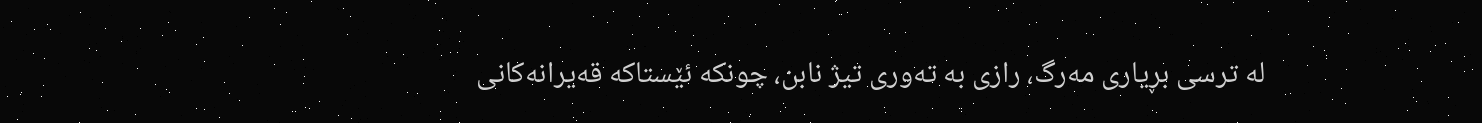له‌ ترسی بڕیاری‌ مه‌رگ، رازی‌ به‌ ته‌وری‌ تیژ نابن، چونكه‌ ئێستاكه‌ قه‌یرانه‌كانی‌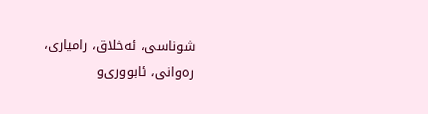شوناسی، ئه‌خلاق، رامیاری‌، ره‌وانی‌، ئابووری‌‌و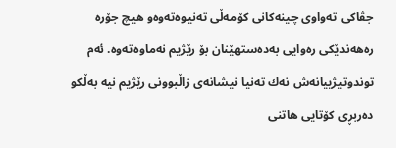جڤاكی‌ ته‌واوی‌ چینه‌كانی‌ كۆمه‌ڵی‌ ته‌نیوه‌ته‌وه‌‌و هیچ جۆره‌ ره‌هه‌ندێكی‌ ره‌وایی‌ به‌ده‌ستهێنان بۆ رێژیم نه‌ماوه‌ته‌وه‌. ئه‌م توندوتیژییانه‌ش نه‌ك ته‌نیا نیشانه‌ی‌ زاڵبوونی‌ رێژیم نیه‌ به‌ڵكو ده‌ربڕی‌ كۆتایی‌ هاتنی‌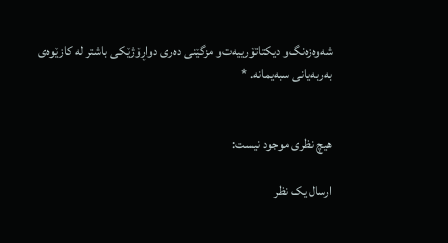شه‌وه‌زه‌نگ‌و دیكتاتۆرییه‌ت‌و مزگێنی‌ ده‌ری‌ دواڕۆژێكی‌ باشتر له‌ كازێوه‌ی‌ به‌ربه‌یانی‌ سبه‌یمانه‌. *


هیچ نظری موجود نیست:

ارسال یک نظر